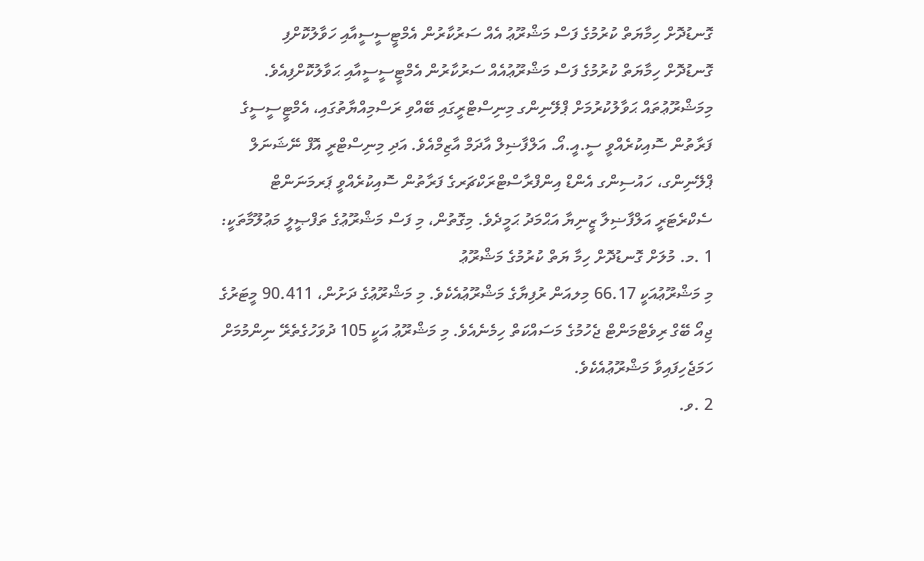ގޮނޑުދޮށް ހިމާޔަތް ކުރުމުގެ ފަސް މަޝްރޫޢު އެއް ސަރުކާރުން އެމްޓީސީސީއާއި ހަވާލުކޮށްފި
ގޮނޑުދޮށް ހިމާޔަތް ކުރުމުގެ ފަސް މަޝްރޫޢުއެއް ސަރުކާރުން އެމްޓީސީސީއާއި ޙަވާލުކޮށްފިއެވެ. މިމަޝްރޫޢުތައް ޙަވާލުކުރުމަށް ޕްލޭނިންގ މިނިސްޓްރީގައި ބޭއްވި ރަސްމިއްޔާތުގައި، އެމްޓީސީސީގެ ފަރާތުން ސޮއިކުރެއްވީ ސީ.އީ.އޯ. އަލްފާޟިލް އާދަމް އާޒިމްއެވެ. އަދި މިނިސްޓްރީ އޮފް ނޭޝަނަލް ޕްލޭނިންގ، ހައުސިންގ އެންޑް އިންފްރާސްޓްރަކްޗަރގެ ފަރާތުން ސޮއިކުރެއްވީ ޕަރމަނަންޓް ސެކްރެޓަރީ އަލްފާޟިލާ ޒީނިޔާ އަޙްމަދު ޙަމީދެވެ. މިގޮތުން، މި ފަސް މަޝްރޫޢުގެ ތަފްޞީލީ މަޢުލޫމާތަކީ:
1 .މ. މުލަށް ގޮނޑުދޮށް ހިމާ ޔަތް ކުރުމުގެ މަޝްރޫޢު
މި މަޝްރޫޢުއަކީ 66.17 މިލއަން ރުފިޔާގެ މަޝްރޫޢުއެކެވެ. މި މަޝްރޫޢުގެ ދަށުން، 90.411 މީޓަރުގެ ޖިއޯ ބޭގް ރިވެޓްމަންޓް ޖެހުމުގެ މަސައްކަތް ހިމެނެއެވެ. މި މަޝްރޫޢު އަކީ 105 ދުވަހުގެތެރޭ ނިންމުމަށް ހަމަޖެހިފައިވާ މަޝްރޫޢުއެކެވެ.
2 .ވ.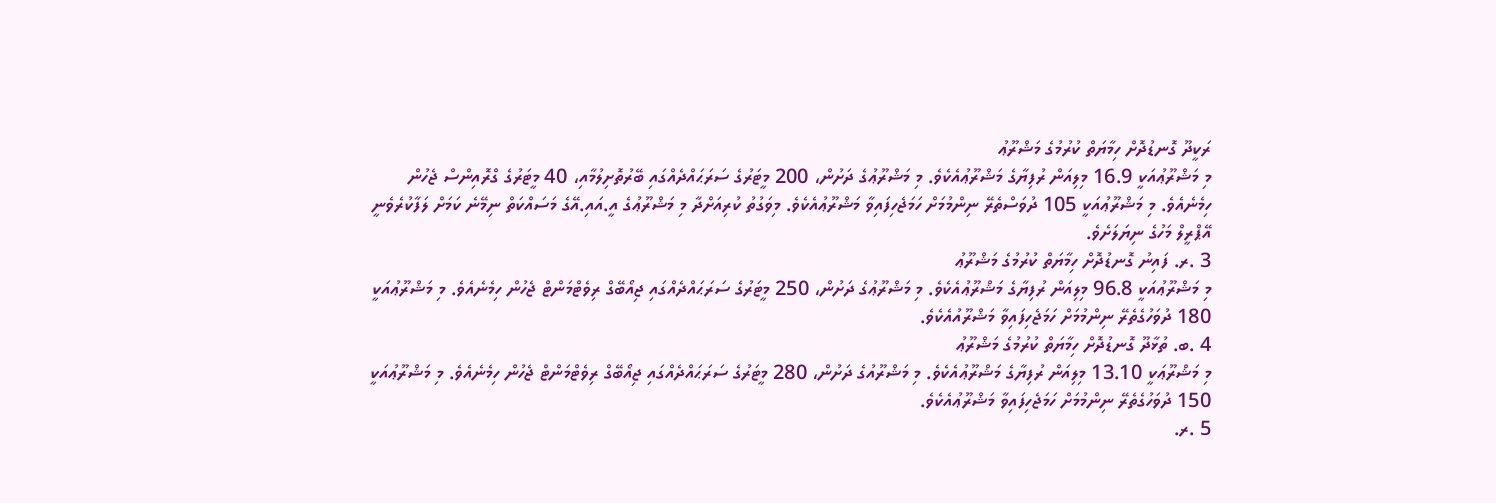ރަކީދޫ ގޮނޑުދޮށް ހިމާޔަތް ކުރުމުގެ މަޝްރޫޢު
މި މަޝްރޫޢުއަކީ 16.9 މިލިއަން ރުފިޔާގެ މަޝްރޫޢުއެކެވެ. މި މަޝްރޫޢުގެ ދަށުން، 200 މީޓަރުގެ ސަރަޙައްދެއްގައި ބޭރުތޮށިލުމާއި، 40 މީޓަރުގެ ގްރޮއިންސް ޖެހުން ހިމެނެއެވެ. މި މަޝްރޫޢުއަކީ 105 ދުވަސްތެރޭ ނިންމުމަށް ހަމަޖެހިފައިވާ މަޝްރޫޢުއެކެވެ. މިވަގުތު ކުރިއަށްދާ މި މަޝްރޫޢުގެ އީ.އައި.އޭގެ މަސައްކަތް ނިމޭނެ ކަމަށް ލަފާކުރެވެނީ އޭޕްރީލް މަހުގެ ނިޔަލަށެވެ.
3 .ރ. ފައިނު ގޮނޑުދޮށް ހިމާޔަތް ކުރުމުގެ މަޝްރޫޢު
މި މަޝްރޫޢުއަކީ 96.8 މިލިއަން ރުފިޔާގެ މަޝްރޫޢުއެކެވެ. މި މަޝްރޫޢުގެ ދަށުން، 250 މީޓަރުގެ ސަރަޙައްދެއްގައި ޖިއޯބޭގް ރިވެޓްމަންޓް ޖެހުން ހިމެނެއެވެ. މި މަޝްރޫޢުއަކީ 180 ދުވަހުގެތެރޭ ނިންމުމަށް ހަމަޖެހިފައިވާ މަޝްރޫއުއެކެވެ.
4 .ބ. ތުޅާދޫ ގޮނޑުދޮށް ހިމާޔަތް ކުރުމުގެ މަޝްރޫޢު
މި މަޝްރޫޢަކީ 13.10 މިލިއަން ރުފިޔާގެ މަޝްރޫޢުއެކެވެ. މި މަޝްރޫއުގެ ދަށުން، 280 މީޓަރުގެ ސަރަޙައްދެއްގައި ޖިއޯބޭގް ރިވެޓްމަންޓް ޖެހުން ހިމެނެއެވެ. މި މަޝްރޫޢުއަކީ 150 ދުވަހުގެތެރޭ ނިންމުމަށް ހަމަޖެހިފައިވާ މަޝްރޫޢުއެކެވެ.
5 .ރ.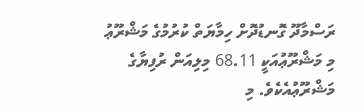ރަސްމާދޫ ގޮނޑުދޮށް ހިމާޔަތް ކުރުމުގެ މަޝްރޫޢު
މި މަޝްރޫޢުއަކީ 68.11 މިލިއަން ރުފިޔާގެ މަޝްރޫޢުއެކެވެ. މި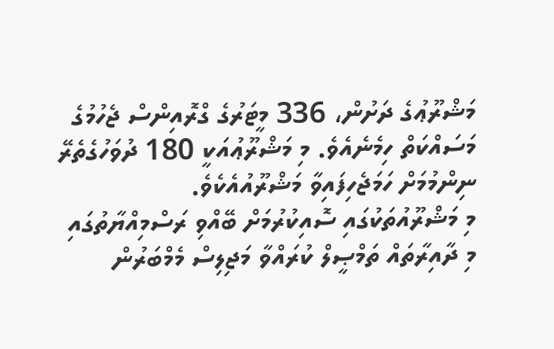މަޝްރޫޢުގެ ދަށުން، 336 މީޓަރުގެ ގްރޮއިންސް ޖެހުމުގެ މަސައްކަތް ހިމެނެއެވެ. މި މަޝްރޫޢުއަކީ 180 ދުވަހުގެތެރޭ ނިންމުމަށް ހަމަޖެހިފައިވާ މަޝްރޫއުއެކެވެ.
މި މަޝްރޫއުތަކުގައި ސޮއިކުރުމަށް ބޭއްވި ރަސްމިއްޔާތުގައި މި ދާއިރާތައް ތަމްޞީލް ކުރައްވާ މަޖިލިސް މެމްބަރުން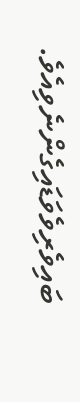ބައިވެރިވެވަޑައިގެންނެވިއެވެ.